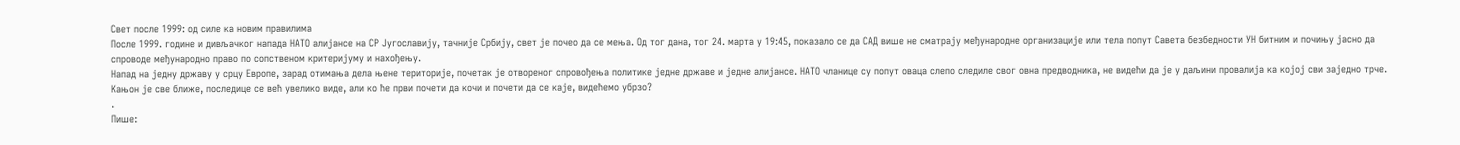Свет после 1999: од силе ка новим правилима
После 1999. године и дивљачког напада НАТО алијансе на СР Југославију, тачније Србију, свет је почео да се мења. Од тог дана, тог 24. марта у 19:45, показало се да САД више не сматрају међународне организације или тела попут Савета безбедности УН битним и почињу јасно да спроводе међународно право по сопственом критеријуму и нахођењу.
Напад на једну државу у срцу Европе, зарад отимања дела њене територије, почетак је отвореног спровођења политике једне државе и једне алијансе. НАТО чланице су попут оваца слепо следиле свог овна предводника, не видећи да је у даљини провалија ка којој сви заједно трче. Кањон је све ближе, последице се већ увелико виде, али ко ће први почети да кочи и почети да се каје, видећемо убрзо?
.
Пише: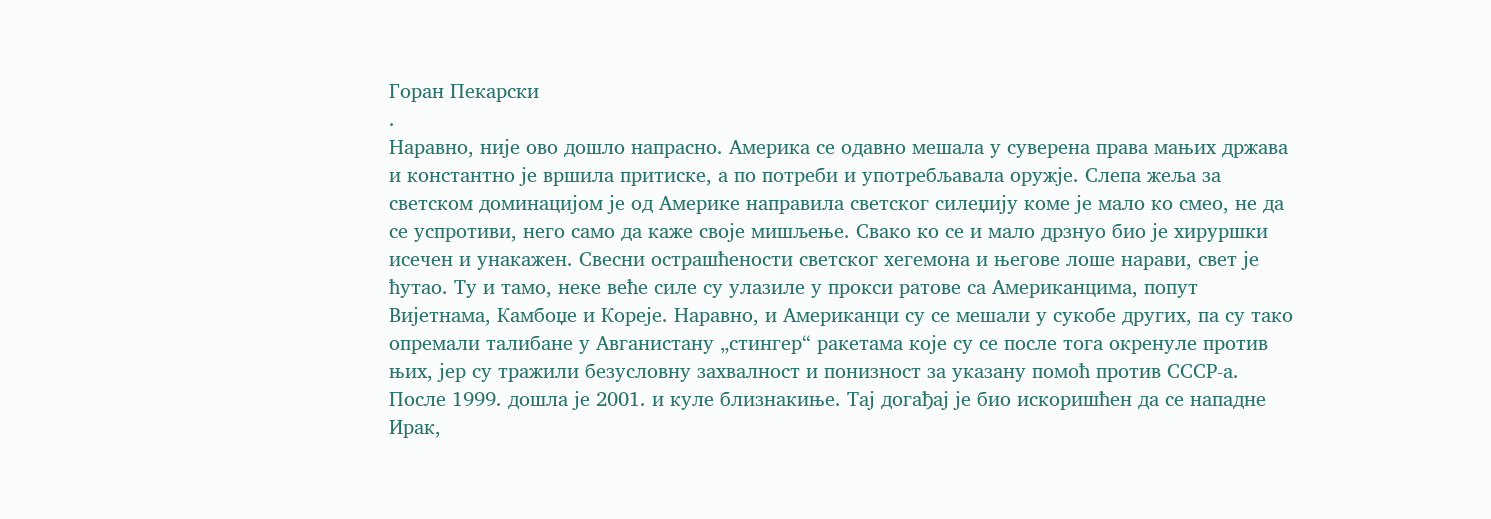Горан Пекарски
.
Наравно, није ово дошло напрасно. Америка се одавно мешала у суверена права мањих држава и константно је вршила притиске, а по потреби и употребљавала оружје. Слепа жеља за светском доминацијом је од Америке направила светског силеџију коме је мало ко смео, не да се успротиви, него само да каже своје мишљење. Свако ко се и мало дрзнуо био је хируршки исечен и унакажен. Свесни острашћености светског хегемона и његове лоше нарави, свет је ћутао. Ту и тамо, неке веће силе су улазиле у прокси ратове са Американцима, попут Вијетнама, Камбоџе и Кореје. Наравно, и Американци су се мешали у сукобе других, па су тако опремали талибане у Авганистану „стингер“ ракетама које су се после тога окренуле против њих, јер су тражили безусловну захвалност и понизност за указану помоћ против СССР-а.
После 1999. дошла је 2001. и куле близнакиње. Тај догађај је био искоришћен да се нападне Ирак,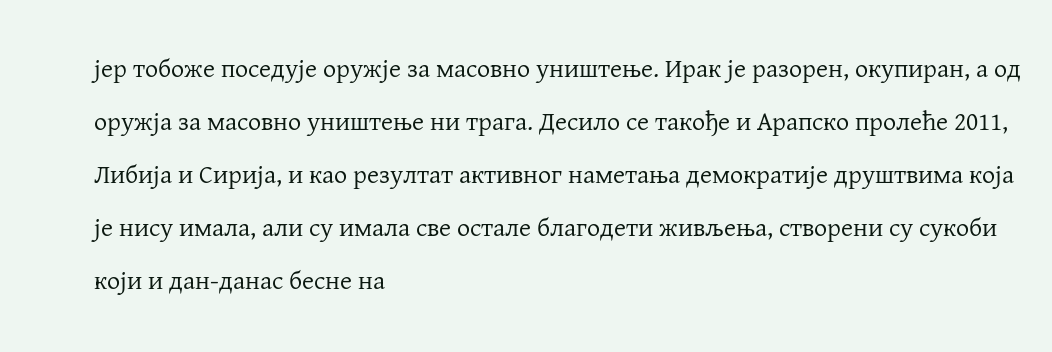јер тобоже поседује оружје за масовно уништење. Ирак је разорен, окупиран, а од оружја за масовно уништење ни трага. Десило се такође и Арапско пролеће 2011, Либија и Сирија, и као резултат активног наметања демократије друштвима која је нису имала, али су имала све остале благодети живљења, створени су сукоби који и дан-данас бесне на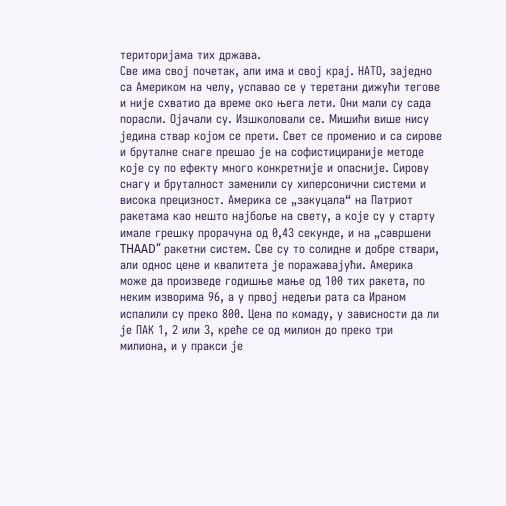територијама тих држава.
Све има свој почетак, али има и свој крај. НАТО, заједно са Америком на челу, успавао се у теретани дижући тегове и није схватио да време око њега лети. Они мали су сада порасли. Ојачали су. Изшколовали се. Мишићи више нису једина ствар којом се прети. Свет се променио и са сирове и бруталне снаге прешао је на софистицираније методе које су по ефекту много конкретније и опасније. Сирову снагу и бруталност заменили су хиперсонични системи и висока прецизност. Америка се „закуцала“ на Патриот ракетама као нешто најбоље на свету, а које су у старту имале грешку прорачуна од 0,43 секунде, и на „савршени THAAD“ ракетни систем. Све су то солидне и добре ствари, али однос цене и квалитета је поражавајући. Америка може да произведе годишње мање од 100 тих ракета, по неким изворима 96, а у првој недељи рата са Ираном испалили су преко 800. Цена по комаду, у зависности да ли је ПАК 1, 2 или 3, креће се од милион до преко три милиона, и у пракси је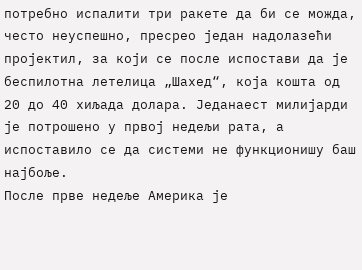потребно испалити три ракете да би се можда, често неуспешно, пресрео један надолазећи пројектил, за који се после испостави да је беспилотна летелица „Шахед“, која кошта од 20 до 40 хиљада долара. Једанаест милијарди је потрошено у првој недељи рата, а испоставило се да системи не функционишу баш најбоље.
После прве недеље Америка је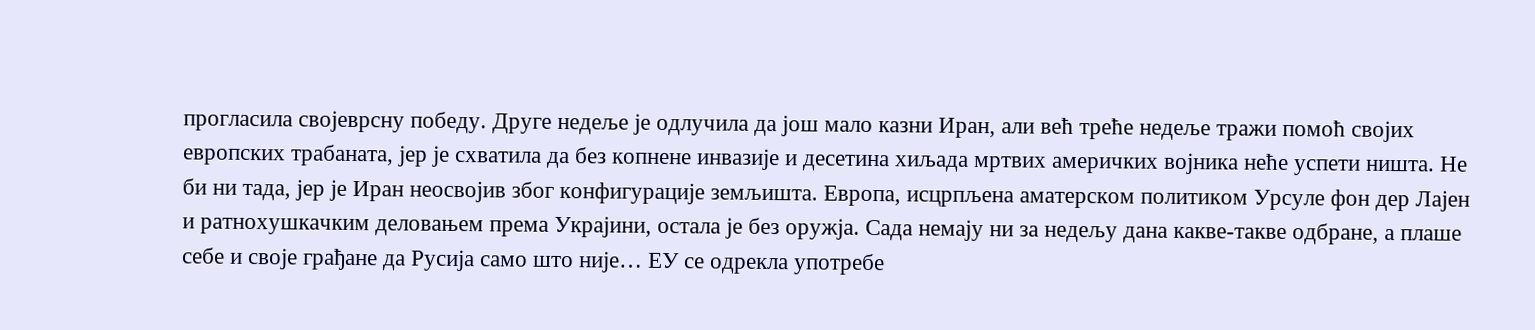прогласила својеврсну победу. Друге недеље је одлучила да још мало казни Иран, али већ треће недеље тражи помоћ својих европских трабаната, јер је схватила да без копнене инвазије и десетина хиљада мртвих америчких војника неће успети ништа. Не би ни тада, јер је Иран неосвојив због конфигурације земљишта. Европа, исцрпљена аматерском политиком Урсуле фон дер Лајен и ратнохушкачким деловањем према Украјини, остала је без оружја. Сада немају ни за недељу дана какве-такве одбране, а плаше себе и своје грађане да Русија само што није… ЕУ се одрекла употребе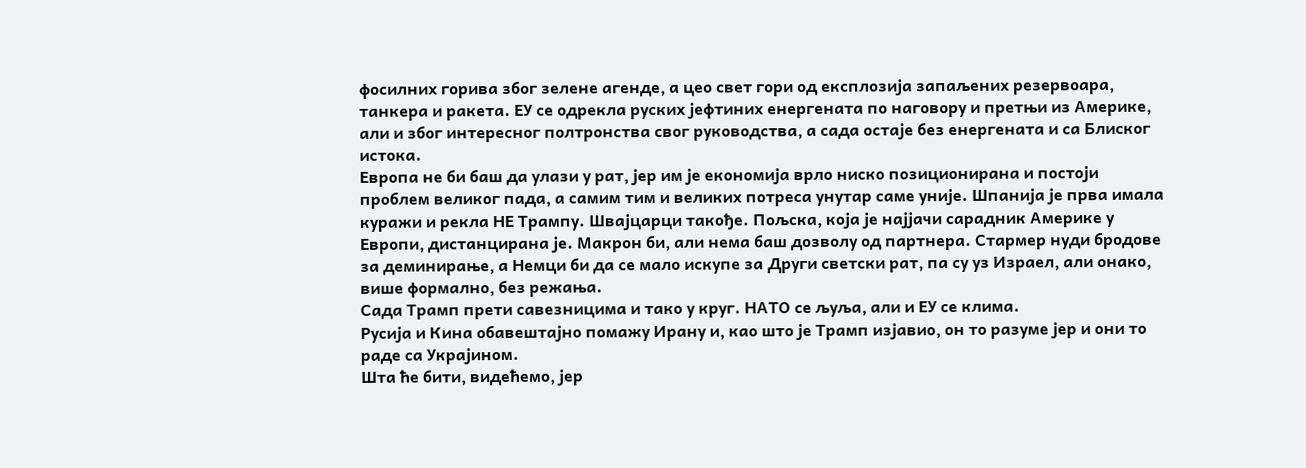фосилних горива због зелене агенде, а цео свет гори од експлозија запаљених резервоара, танкера и ракета. ЕУ се одрекла руских јефтиних енергената по наговору и претњи из Америке, али и због интересног полтронства свог руководства, а сада остаје без енергената и са Блиског истока.
Европа не би баш да улази у рат, јер им је економија врло ниско позиционирана и постоји проблем великог пада, а самим тим и великих потреса унутар саме уније. Шпанија је прва имала куражи и рекла НЕ Трампу. Швајцарци такође. Пољска, која је најјачи сарадник Америке у Европи, дистанцирана је. Макрон би, али нема баш дозволу од партнера. Стармер нуди бродове за деминирање, а Немци би да се мало искупе за Други светски рат, па су уз Израел, али онако, више формално, без режања.
Сада Трамп прети савезницима и тако у круг. НАТО се љуља, али и ЕУ се клима.
Русија и Кина обавештајно помажу Ирану и, као што је Трамп изјавио, он то разуме јер и они то раде са Украјином.
Шта ће бити, видећемо, јер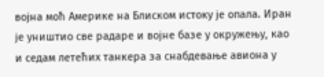војна моћ Америке на Блиском истоку је опала. Иран је уништио све радаре и војне базе у окружењу, као и седам летећих танкера за снабдевање авиона у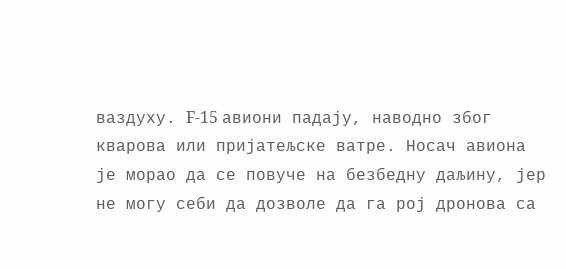ваздуху. F-15 авиони падају, наводно због кварова или пријатељске ватре. Носач авиона је морао да се повуче на безбедну даљину, јер не могу себи да дозволе да га рој дронова са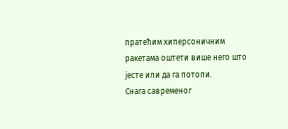пратећим хиперсоничним ракетама оштети више него што јесте или да га потопи.
Снага савременог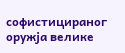софистицираног оружја велике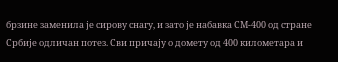брзине заменила је сирову снагу, и зато је набавка CM-400 од стране Србије одличан потез. Сви причају о домету од 400 километара и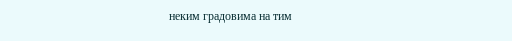неким градовима на тим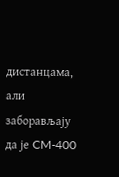дистанцама, али заборављају да је CM-400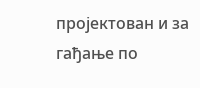пројектован и за гађање по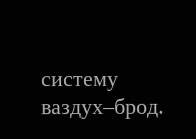систему ваздух–брод.